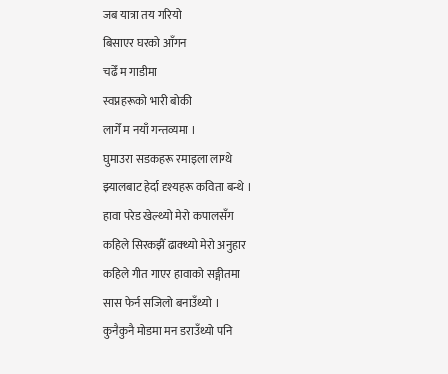जब यात्रा तय गरियो
बिसाएर घरको आँगन
चढेँ म गाडीमा
स्वप्नहरूको भारी बोकी
लागेँ म नयाँ गन्तव्यमा ।
घुमाउरा सडकहरू रमाइला लाग्थे
झ्यालबाट हेर्दा दृश्यहरू कविता बन्थे ।
हावा परेड खेल्थ्यो मेरो कपालसँग
कहिले सिरकझैँ ढाक्थ्यो मेरो अनुहार
कहिले गीत गाएर हावाको सङ्गीतमा
सास फेर्न सजिलो बनाउँथ्यो ।
कुनैकुनै मोडमा मन डराउँथ्यो पनि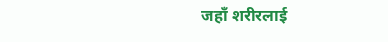जहाँ शरीरलाई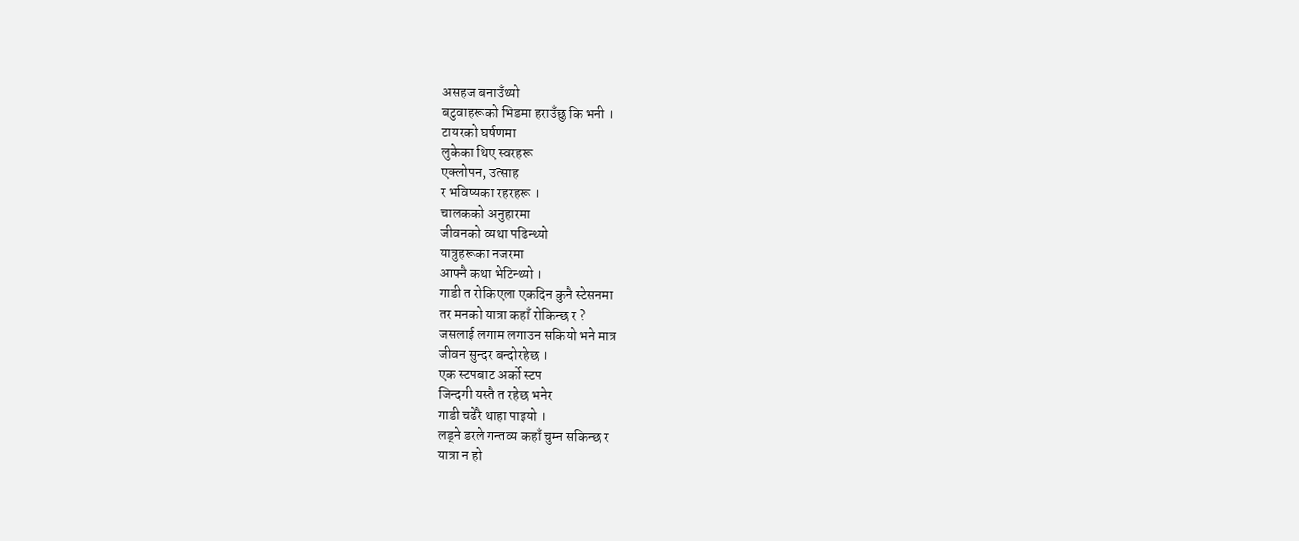असहज बनाउँथ्यो
बटुवाहरूको भिडमा हराउँछु कि भनी ।
टायरको घर्षणमा
लुकेका थिए स्वरहरू
एक्लोपन, उत्साह
र भविष्यका रहरहरू ।
चालकको अनुहारमा
जीवनको व्यथा पढिन्थ्यो
यात्रुहरूका नजरमा
आफ्नै कथा भेटिन्थ्यो ।
गाडी त रोकिएला एकदिन कुनै स्टेसनमा
तर मनको यात्रा कहाँ रोकिन्छ र ?
जसलाई लगाम लगाउन सकियो भने मात्र
जीवन सुन्दर बन्दोरहेछ ।
एक स्टपबाट अर्को स्टप
जिन्दगी यस्तै त रहेछ भनेर
गाडी चढेरै थाहा पाइयो ।
लड्ने डरले गन्तव्य कहाँ चुम्न सकिन्छ र
यात्रा न हो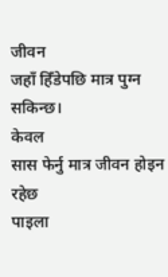जीवन
जहाँ हिँडेपछि मात्र पुग्न सकिन्छ।
केवल
सास फेर्नु मात्र जीवन होइन रहेछ
पाइला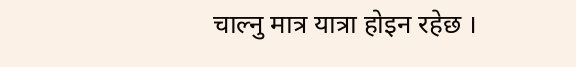चाल्नु मात्र यात्रा होइन रहेछ ।